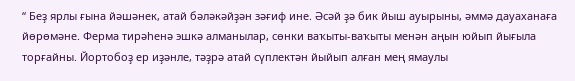“ Беҙ ярлы ғына йәшәнек, атай бәләкәйҙән зәғиф ине. Әсәй ҙә бик йыш ауырыны, әммә дауаханаға йөрөмәне. Ферма тирәһенә эшкә алманылар, сөнки ваҡыты-ваҡыты менән аңын юйып йығыла торғайны. Йортобоҙ ер иҙәнле, тәҙрә атай сүплектән йыйып алған мең ямаулы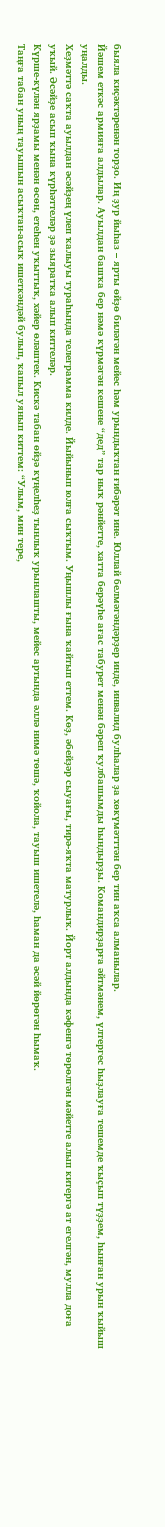быяла киҫәктәренән торҙо. Иң ҙур йыһаз – ярты өйҙө биләгән мейес һәм урындыҡтан ғибәрәт ине. Юллай белмәгәндәрҙер инде, инвалид булһалар ҙа хөкүмәтттән бер тин аҡса алманылар.
Йәшем еткәс армияға алдылар. Ауылдан башҡа бер нәмә күрмәгән кешене “дед” тар ныҡ рәнйетте, хатта берәүһе ағас табурет менән бәреп ҡулбашымды һындырҙы. Командирҙарға әйтмәнем, үлтергес һыҙлауға тешемде ҡыҫып түҙҙем, һынған урын ҡыйыш уңалды.
Хеҙмәттә саҡта ауылдан әсәйҙең үлеп ҡалыуы тураһында телеграмма килде. Йыйынып юлға сыҡтым. Уңышлы ғына ҡайтып еттем. Көҙ, әбейҙәр сыуағы, тирә-яҡта матурлыҡ. Йорт алдында кәфенгә төрөлгән мәйетте алып китергә ат егелгән, мулла доға уҡый. Әсәйҙе асып ҡына күрһәттеләр ҙә зыяратҡа алып киттеләр.
Күрше-күлән ярҙамы менән өсөн, етеһен уҡыттыҡ, хәйер өләштек. Кискә табан өйҙә күңелһеҙ тынлыҡ урынлашты, мейес артында әллә нимә төшә, ҡойола, тауыш ишетелә, һаман да әсәй йөрөгән һымаҡ.
Таңға табан уның тауышын асыҡтан-асыҡ ишеткәндәй булып, ҡапыл уянып киттем: “Улым, мин тере,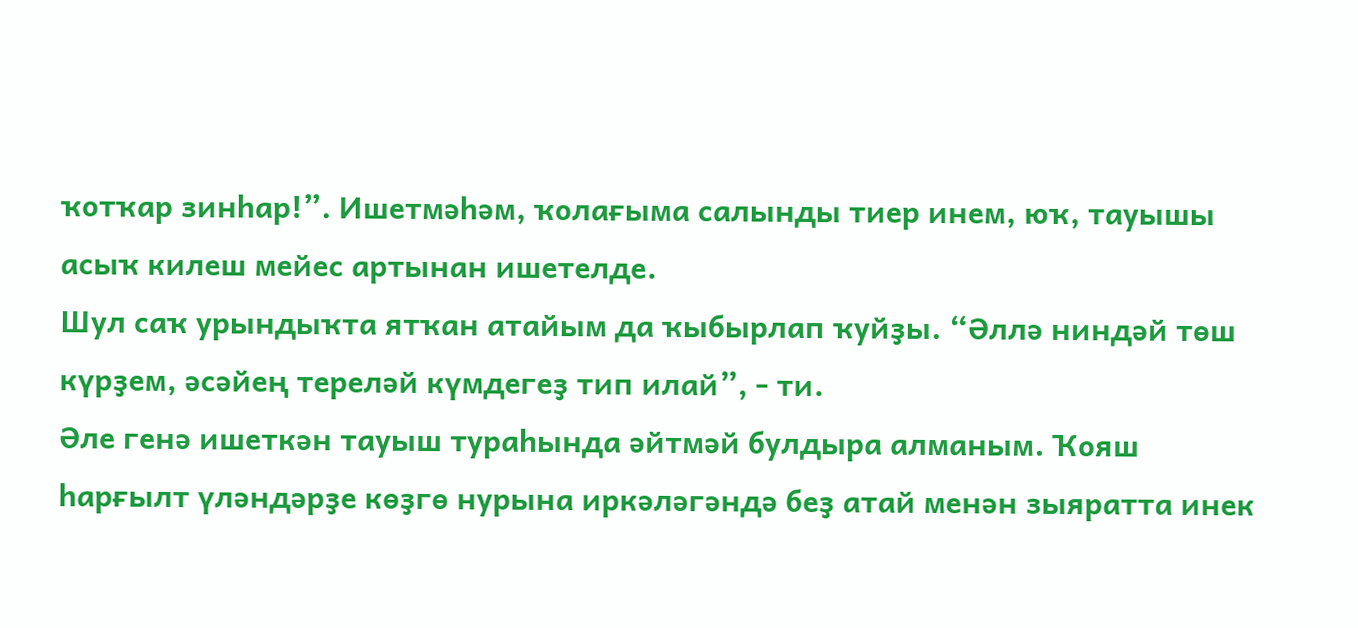ҡотҡар зинһар!”. Ишетмәһәм, ҡолағыма салынды тиер инем, юҡ, тауышы асыҡ килеш мейес артынан ишетелде.
Шул саҡ урындыҡта ятҡан атайым да ҡыбырлап ҡуйҙы. “Әллә ниндәй төш күрҙем, әсәйең тереләй күмдегеҙ тип илай”, - ти.
Әле генә ишеткән тауыш тураһында әйтмәй булдыра алманым. Ҡояш һарғылт үләндәрҙе көҙгө нурына иркәләгәндә беҙ атай менән зыяратта инек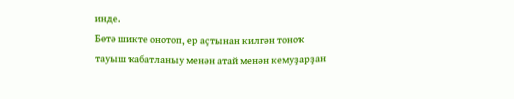инде.
Бөтә шикте онотоп, ер аҫтынан килгән тоноҡ тауыш ҡабатланыу менән атай менән кемуҙарҙан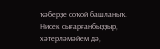ҡәберҙе соҡой башланыҡ. Нисек сығарғанбыҙҙыр, хәтерләмәйем дә,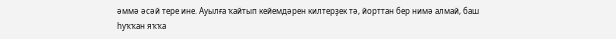әммә әсәй тере ине. Ауылға ҡайтып кейемдәрен килтерҙек тә, йорттан бер нимә алмай, баш һуҡҡан яҡҡа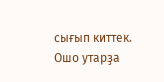сығып киттек. Ошо утарҙа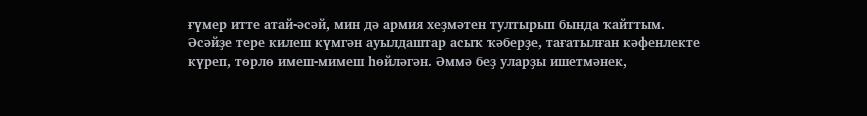ғүмер итте атай-әсәй, мин дә армия хеҙмәтен тултырып бында ҡайттым.
Әсәйҙе тере килеш күмгән ауылдаштар асыҡ ҡәберҙе, тағатылған кәфенлекте күреп, төрлө имеш-мимеш һөйләгән. Әммә беҙ уларҙы ишетмәнек,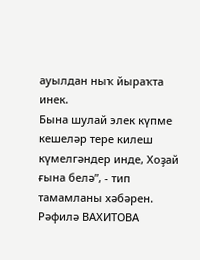ауылдан ныҡ йыраҡта инек.
Бына шулай элек күпме кешеләр тере килеш күмелгәндер инде, Хоҙай ғына белә”, - тип тамамланы хәбәрен.
Рәфилә ВАХИТОВА